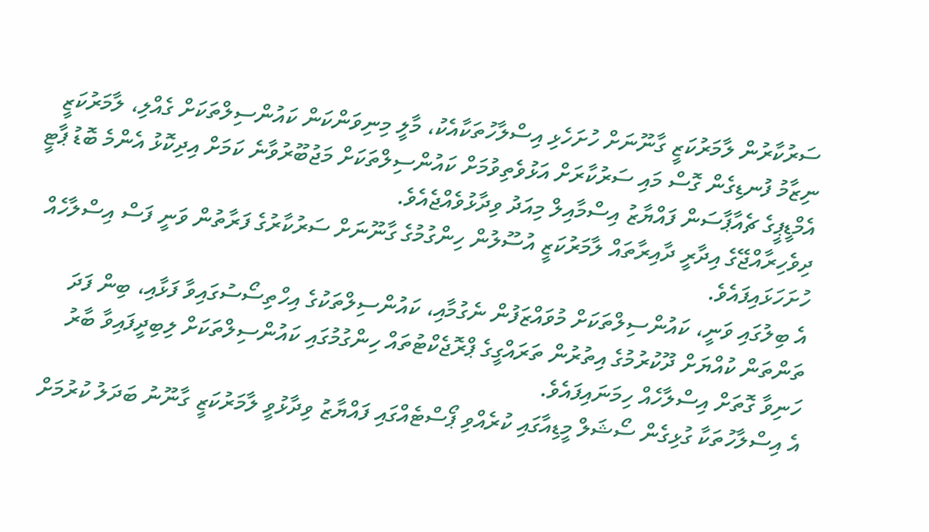ސަރުކާރުން ލާމަރުކަޒީ ގާނޫނަށް ހުށަހެޅި އިސްލާހުތަކާއެކު، މާލީ މިނިވަންކަން ކައުންސިލްތަކަށް ގެއްލި، ލާމަރުކަޒީ ނިޒާމު ފުނޑިގެން ގޮސް މައި ސަރުކާރަށް އަޅުވެތިވުމަށް ކައުންސިލްތަކަށް މަޖުބޫރުވާނެ ކަމަށް އިދިކޮޅު އެންމެ ބޮޑު ޕާޓީ އެމްޑީޕީގެ ޗެއާޕާސަން ފައްޔާޒު އިސްމާއިލް މިއަދު ވިދާޅުވެއްޖެއެވެ.
ދިވެހިރާއްޖޭގެ އިދާރީ ދާއިރާތައް ލާމަރުކަޒީ އުސޫލުން ހިންގުމުގެ ގާނޫނަށް ސަރުކާރުގެ ފަރާތުން ވަނީ ފަސް އިސްލާހެއް ހުށަހަޅައިފައެވެ.
އެ ބިލުގައި ވަނީ، ކައުންސިލްތަކަށް މުވައްޒަފުން ނެގުމާއި، ކައުންސިލްތަކުގެ އިހްތިސޯސުގައިވާ ފަޅާއި، ބިން ފަދަ ތަންތަން ކުއްޔަށް ދޫކުރުމުގެ އިތުރުން ތަރައްގީގެ ޕްރޮޖެކްޓުތައް ހިންގުމުގައި ކައުންސިލްތަކަށް ލިބިދީފައިވާ ބާރު ހަނިވާ ގޮތަށް އިސްލާހެއް ހިމަނައިފައެވެ.
އެ އިސްލާހުތަކާ ގުޅިގެން ސޯޝަލް މީޑިއާގައި ކުރެއްވި ޕޯސްޓެއްގައި ފައްޔާޒު ވިދާޅުވީ ލާމަރުކަޒީ ގާނޫނު ބަދަލު ކުރުމަށް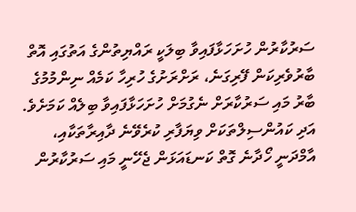ސަރުކާރުން ހުށަހަޅާފައިވާ ބިލަކީ ރައްޔިތުންގެ އަތުގައި އޮތް ބާރުވެރިކަން ފޭރިގަނެ، ރަށްރަށުގެ ހުރިހާ ކަމެއް ނިންމުމުގެ ބާރު މައި ސަރުކާރަށް ނެގުމަށް ހުށަހަޅާފައިވާ ބިލެއް ކަމަށެވެ. އަދި ކައުންސިލްތަކަށް ވިޔަފާރި ކުރެވޭނެ ދާއިރާތަކާއި، އާމްދަނީ ހޯދާނެ ގޮތް ކަނޑައަޅަން ޖެހޭނީ މައި ސަރުކާރުން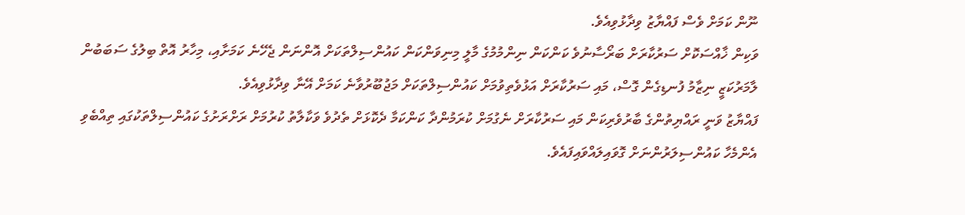ނޫން ކަމަށް ވެސް ފައްޔާޒު ވިދާޅުވިއެވެ.
ވަކިން ޚާއްސަކޮށް ސަރުކާރަށް ބަރޯސާނުވެ ކަންކަން ނިންމުމުގެ މާލީ މިނިވަންކަން ކައުންސިލްތަކަށް އޮންނަން ޖެހޭނެ ކަމަށާއި، މިހާރު އޮތް ބިލުގެ ސަބަބުން ލާމަރުކަޒީ ނިޒާމު ފުނޑިގެން ގޮސް، މައި ސަރުކާރަށް އަޅުވެތިވުމަށް ކައުންސިލްތަކަށް މަޖުބޫރުވާނެ ކަމަށް އޭނާ ވިދާޅުވިއެވެ.
ފައްޔާޒު ވަނީ ރައްޔިތުންގެ ބާރުވެރިކަން މައި ސަރުކާރަށް ނެގުމަށް ކުރަމުންދާ ކަންކަމާ ދެކޮޅަށް ތެދުވެ ވަކާލާތު ކުރުމަށް ރަށްރަށުގެ ކައުންސިލްތަކުގައި ތިއްބެވި އެންމެހާ ކައުންސިލަރުންނަށް ގޮވައިލައްވައިފައެވެ.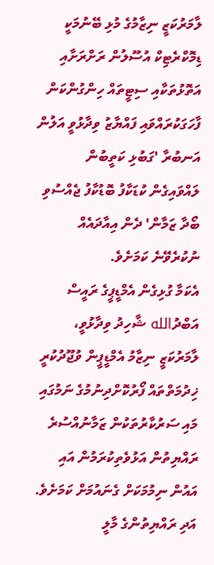ލާމަރުކަޒީ ނިޒާމުގެ މުޅި ބޭނުމަކީ ޑިމޮކްރެޓިކް އުސޫލުން ރަށްރަށާއި އަތޮޅުތަކާއި ސިޓީތައް ހިންގުންކަން ފާހަގަކުރައްވައި ފައްޔާޒު ވިދާޅުވީ އަލުން އަނބުރާ 'ގަބުޅި ކަތީބުން ލައްވައިގެން ކުޑަކާފު ބޮޑުކާފު ޖެއްސުވި ބޯދާ ޒަމާން' ދެން އިއާދައެއް ނުކުރެވޭނެ ކަމަށެވެ.
އެކަމާ ގުޅިގެން އެމްޑީޕީގެ ރައީސް އަބްދުالله ޝާހިދު ވިދާޅުވީ، ލާމަރުކަޒީ ނިޒާމު އެމްޑީޕީން ވުޖޫދުކުރީ ޚިދުމަތްތައް ފޯރުކޮށްދިނުމުގެ ނަމުގައި މައި ސަރުކާރުތަކުން ޒަމާނުއްސުރެ ރައްޔިތުން އަޅުވެތިކުރަމުން އައި އައުން ނިމުމަކަށް ގެނައުމަށް ކަމަށެވެ. އަދި ރައްޔިތުންގެ މާލީ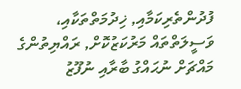ފުދުންތެރިކަމާއި, ޚިދުމަތްތަކާއި، ވަސީލަތްތައް މަރުކަޒުކޮށް, ރައްޔިތުންގެ މައްޗަށް ނުޙައްގު ބާރާއި ނުފޫޒު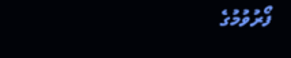ފޯރުވުމުގެ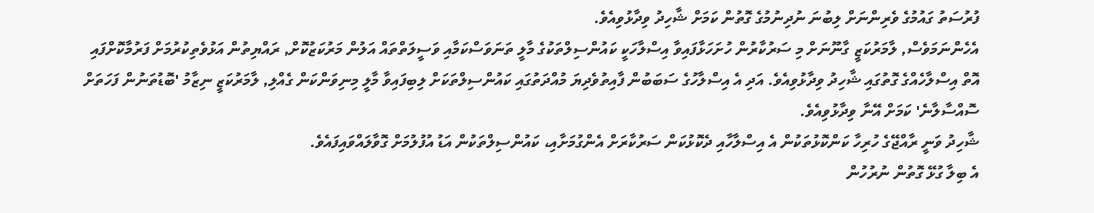ފުރުސަތު ގައުމުގެ ވެރިންނަށް ލިބުނަ ނުދިނުމުގެ ގޮތުން ކަމަށް ޝާހިދު ވިދާޅުވިއެވެ.
އެހެންނަމަވެސް, ލާމަރުކަޒީ ގާނޫނަށް މި ސަރުކާރުން ހުށަހަޅާފައިވާ އިސްލާހަކީ ކައުންސިލްތަކުގެ މާލީ ތަނަވަސްކަމާއި ވަސީލަތްތައް އަލުން މަރުކަޒުކޮށް, ރައްޔިތުން އަޅުވެތިކުރުމަށް ފަރުމާކޮށްފައި އޮތް އިސްލާހެއްގެ ގޮތުގައި ޝާހިދު ވިދާޅުވިއެވެ. އަދި އެ އިސްލާހުގެ ސަބަބުން ފާއިތުވެދިޔަ މުއްދަތުގައި ކައުންސިލްތަކަށް ލިބިފައިވާ މާލީ މިނިވަންކަން ގެއްލި, ލާމަރުކަޒީ ނިޒާމު 'ބޮޑުތަނުން ފަހަތަށް ސޮއްސާލާނެ' ކަމަށް އޭނާ ވިދާޅުވިއެވެ.
ޝާހިދު ވަނީ ރާއްޖޭގެ ހުރިހާ ކަންކޮޅުތަކުން އެ އިސްލާހާއި ދެކޮޅުކަން ސަރުކާރަށް އެންގުމަށާއި، ކައުންސިލްތަކުން އަޑު އުފުލުމަށް ގޮވާލައްވައިފައެވެ.
އެ ބިލާ ގުޅޭ ގޮތުން ނުރުހުން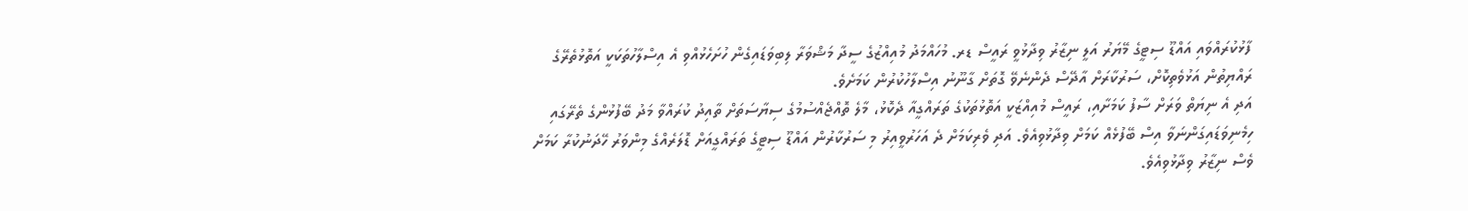ފާޅުކުރައްވައި އައްޑޫ ސިޓީގެ މޭޔަރު އަލީ ނިޒާރު ވިދާޅުވީ ރައީސް ޑރ. މުހައްމަދު މުއިއްޒުގެ ސީދާ މަޝްވަރާ ލިބިވަޑައިގެން ހުށަހެޅުއްވި އެ އިސްލާހުތަކަކީ އަތޮޅުތެރޭގެ ރައްޔިތުން އަޅުވެތިކޮށް، ސަރުކާރަށް އާދޭސް ދެންނެވޭ ގޮތަށް ގާނޫނު އިސްލާހުކުރުން ކަމަށެވެ.
އަދި އެ ނިޔަތް ވަރަށް ސާފު ކަމަށާއި، ރައީސް މުއިއްޒަކީ އަތޮޅުތަކުގެ ތަރައްގީއާ ދެކޮޅު، މާލެ ތޮއްޖެއްސުމުގެ ސިޔާސަތަށް ތާއިދު ކުރައްވާ މަދު ބޭފުޅުންގެ ތެރޭގައި ހިމެނިވަޑައިގަންނަވާ އިސް ބޭފުޅެއް ކަމަށް ވިދާޅުވިއެވެ. އަދި ވެރިކަމަށް ދެ އަހަރުވީއިރު މި ސަރުކާރުން އައްޑޫ ސިޓީގެ ތަރައްގީއަށް ޑޮލަރެއްގެ މިންވަރު ހޭދަނުކުރާ ކަމަށް ވެސް ނިޒާރު ވިދާޅުވިއެވެ.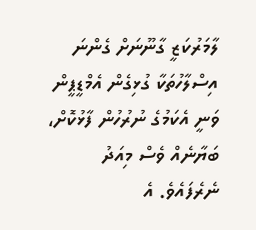ލާމަރުކަޒީ ގާނޫނަށް ގެންނަ އިސްލާހުތަކާ ގުޅިގެން އެމްޑީޕީން ވަނީ އެކަމުގެ ނުރުހުން ފާޅުކޮށް، ބަޔާނެއް ވެސް މިއަދު ނެރެފައެވެ. އެ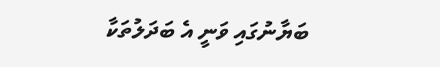ބަޔާނުގައި ވަނީ އެ ބަދަލުތަކާ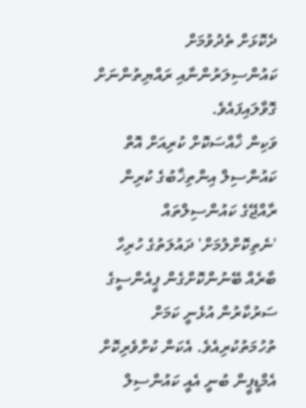ދެކޮޅަށް ތެދުވުމަށް ކައުންސިލަރުންނާއި ރައްޔިތުންނަށް ގޮވާލައިފައެވެ.
ވަކިން ޚާއްސަކޮށް ކުރިއަށް އޮތް ކައުންސިލް އިންތިޚާބުގެ ކުރިން ރާއްޖޭގެ ކައުންސިލްތައް 'ނެތިކޮށްލުމަށް' ދައުލަތުގެ ހުރިހާ ބާރެއް ބޭނުންކޮށްގެން ޕީއެންސީގެ ސަރުކާރުން އުޅެނީ ކަމަށް ތުހުމަތުކުރިއެވެ. އެކަން ކުށްވެރިކޮށް އެމްޑީޕީން ބުނީ އެއީ ކައުންސިލް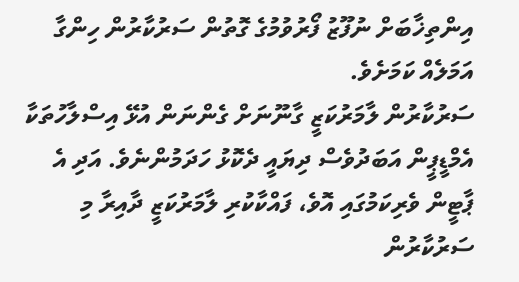އިންތިޚާބަށް ނުފޫޒު ފޯރުވުމުގެ ގޮތުން ސަރުކާރުން ހިންގާ އަމަލެއް ކަމަށެވެ.
ސަރުކާރުން ލާމަރުކަޒީ ގާނޫނަށް ގެންނަން އުޅޭ އިސްލާހުތަކާ އެމްޑީޕީން އަބަދުވެސް ދިޔައީ ދެކޮޅު ހަދަމުންނެވެ. އަދި އެ ޕާޓީން ވެރިކަމުގައި އޮވެ، ފައްކާކުރި ލާމަރުކަޒީ ދާއިރާ މި ސަރުކާރުން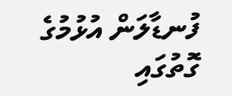ފުނޑާލަން އުޅުމުގެ ގޮތުގައި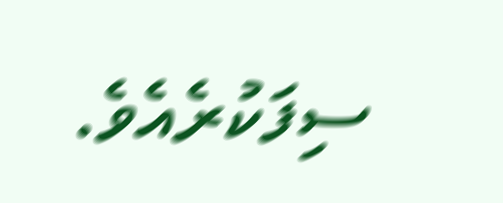ސިފަކުރެއެވެ.